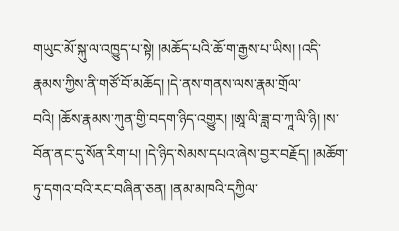གཡུང་མོ་སྐུ་ལ་འཁྱུད་པ་སྟེ། །མཆོད་པའི་ཆོ་ག་རྒྱས་པ་ཡིས། །འདི་རྣམས་ཀྱིས་ནི་གཙོ་བོ་མཆོད། །དེ་ནས་གནས་ལས་རྣམ་གྲོལ་བའི། །ཆོས་རྣམས་ཀུན་གྱི་བདག་ཉིད་འགྱུར། །ཨཱ་ལི་ཟླ་བ་ཀཱ་ལི་ཉི། །ས་བོན་ནང་དུ་སོན་རིག་པ། །དེ་ཉིད་སེམས་དཔའ་ཞེས་བྱར་བརྗོད། །མཆོག་ཏུ་དགའ་བའི་རང་བཞིན་ཅན། །ནམ་མཁའི་དཀྱིལ་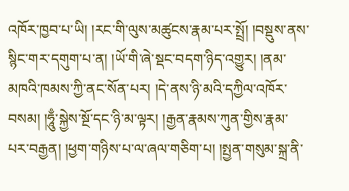འཁོར་ཁྱབ་པ་ཡི། །རང་གི་ལུས་མཚུངས་རྣམ་པར་སྤྲོ། །བསྡུས་ནས་སྙིང་གར་དགུག་པ་ན། །ཡོ་གི་ཞེ་སྡང་བདག་ཉིད་འགྱུར། །ནམ་མཁའི་ཁམས་ཀྱི་ནང་སོན་པར། །དེ་ནས་ཉི་མའི་དཀྱིལ་འཁོར་བསམ། །ཧཱུྃ་སྐྱེས་སྔོ་དང་ཉི་མ་ལྟར། །རྒྱན་རྣམས་ཀུན་གྱིས་རྣམ་པར་བརྒྱན། །ཕྱག་གཉིས་པ་ལ་ཞལ་གཅིག་པ། །སྤྱན་གསུམ་སྐྲ་ནི་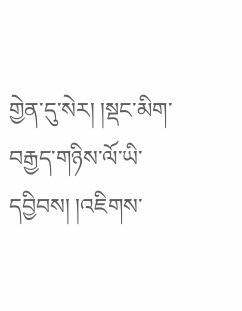གྱེན་དུ་སེར། །སྡང་མིག་བརྒྱད་གཉིས་ལོ་ཡི་དབྱིབས། །འཇིགས་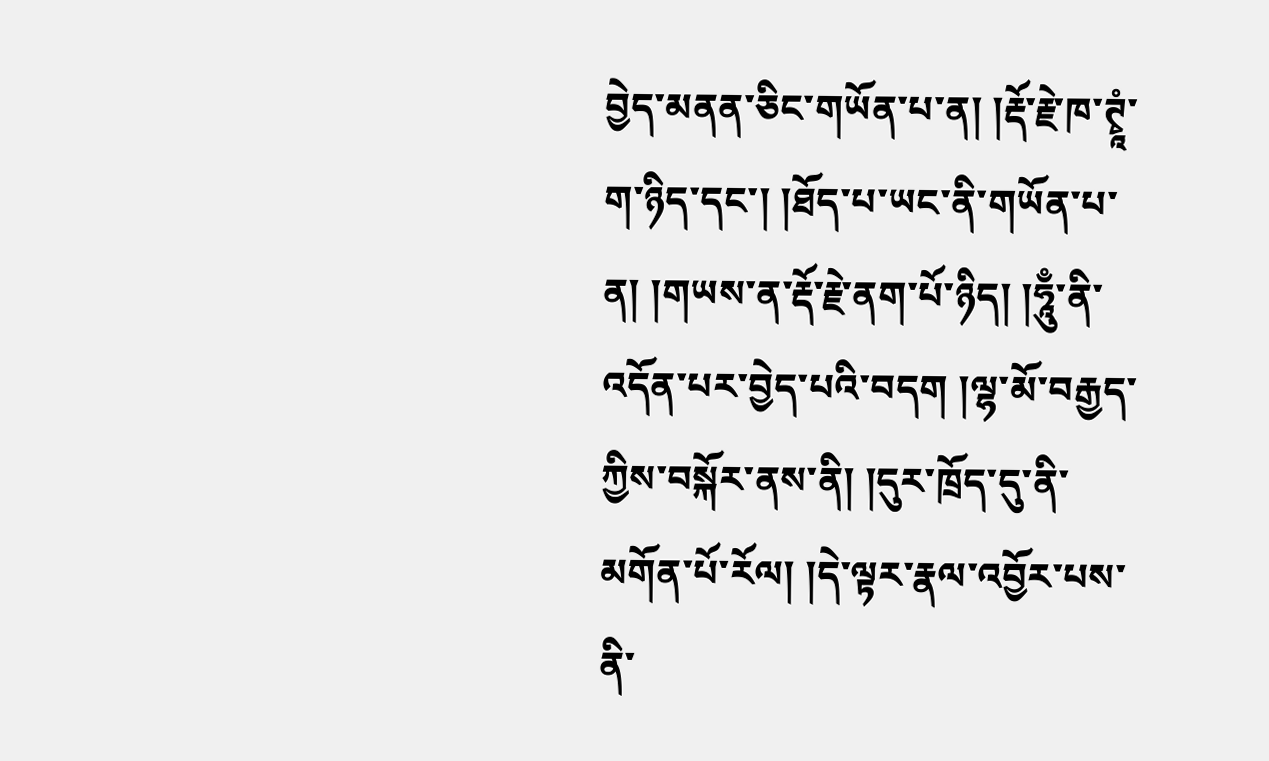བྱེད་མནན་ཅིང་གཡོན་པ་ན། །རྡོ་རྗེ་ཁ་ཊྭཱཾ་ག་ཉིད་དང་། །ཐོད་པ་ཡང་ནི་གཡོན་པ་ན། །གཡས་ན་རྡོ་རྗེ་ནག་པོ་ཉིད། །ཧཱུྃ་ནི་འདོན་པར་བྱེད་པའི་བདག །ལྷ་མོ་བརྒྱད་ཀྱིས་བསྐོར་ནས་ནི། །དུར་ཁྲོད་དུ་ནི་མགོན་པོ་རོལ། །དེ་ལྟར་རྣལ་འབྱོར་པས་ནི་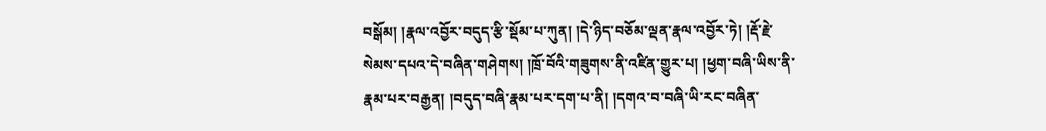བསྒོམ། །རྣལ་འབྱོར་བདུད་རྩི་སྡོམ་པ་ཀུན། །དེ་ཉིད་བཅོམ་ལྡན་རྣལ་འབྱོར་ཏེ། །རྡོ་རྗེ་སེམས་དཔའ་དེ་བཞིན་གཤེགས། །ཁྲོ་བོའི་གཟུགས་ནི་འཛིན་གྱུར་པ། །ཕྱག་བཞི་ཡིས་ནི་རྣམ་པར་བརྒྱན། །བདུད་བཞི་རྣམ་པར་དག་པ་ནི། །དགའ་བ་བཞི་ཡི་རང་བཞིན་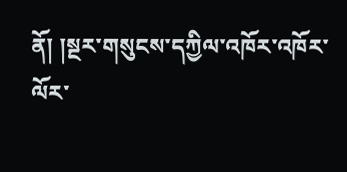ནོ། །སྔར་གསུངས་དཀྱིལ་འཁོར་འཁོར་ལོར་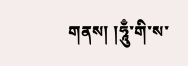གནས། །ཧཱུྃ་གི་ས་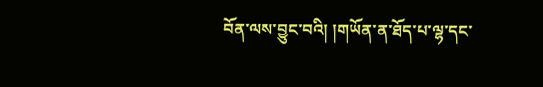བོན་ལས་བྱུང་བའི། །གཡོན་ན་ཐོད་པ་ལྷ་དང་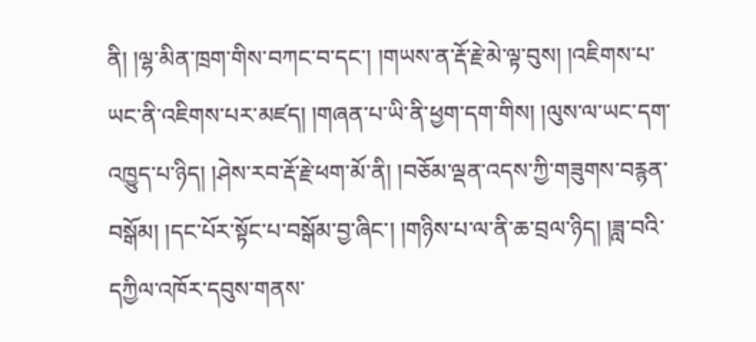ནི། །ལྷ་མིན་ཁྲག་གིས་བཀང་བ་དང་། །གཡས་ན་རྡོ་རྗེ་མེ་ལྟ་བུས། །འཇིགས་པ་ཡང་ནི་འཇིགས་པར་མཛད། །གཞན་པ་ཡི་ནི་ཕྱག་དག་གིས། །ལུས་ལ་ཡང་དག་འཁྱུད་པ་ཉིད། །ཤེས་རབ་རྡོ་རྗེ་ཕག་མོ་ནི། །བཅོམ་ལྡན་འདས་ཀྱི་གཟུགས་བརྙན་བསྒོམ། །དང་པོར་སྟོང་པ་བསྒོམ་བྱ་ཞིང་། །གཉིས་པ་ལ་ནི་ཆ་བྲལ་ཉིད། །ཟླ་བའི་དཀྱིལ་འཁོར་དབུས་གནས་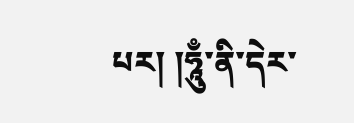པར། །ཧཱུྃ་ནི་དེར་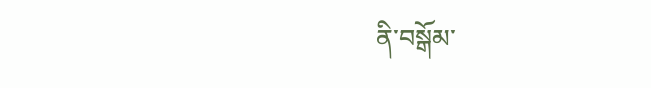ནི་བསྒོམ་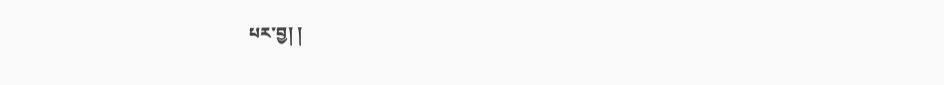པར་བྱ། །